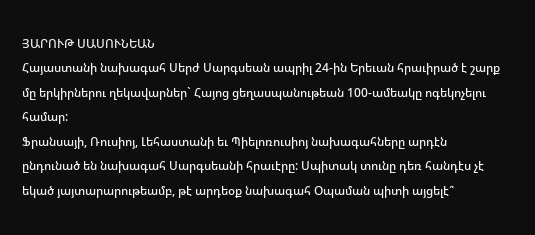ՅԱՐՈՒԹ ՍԱՍՈՒՆԵԱՆ
Հայաստանի նախագահ Սերժ Սարգսեան ապրիլ 24-ին Երեւան հրաւիրած է շարք մը երկիրներու ղեկավարներ` Հայոց ցեղասպանութեան 100-ամեակը ոգեկոչելու համար:
Ֆրանսայի, Ռուսիոյ, Լեհաստանի եւ Պիելոռուսիոյ նախագահները արդէն ընդունած են նախագահ Սարգսեանի հրաւէրը: Սպիտակ տունը դեռ հանդէս չէ եկած յայտարարութեամբ, թէ արդեօք նախագահ Օպաման պիտի այցելէ՞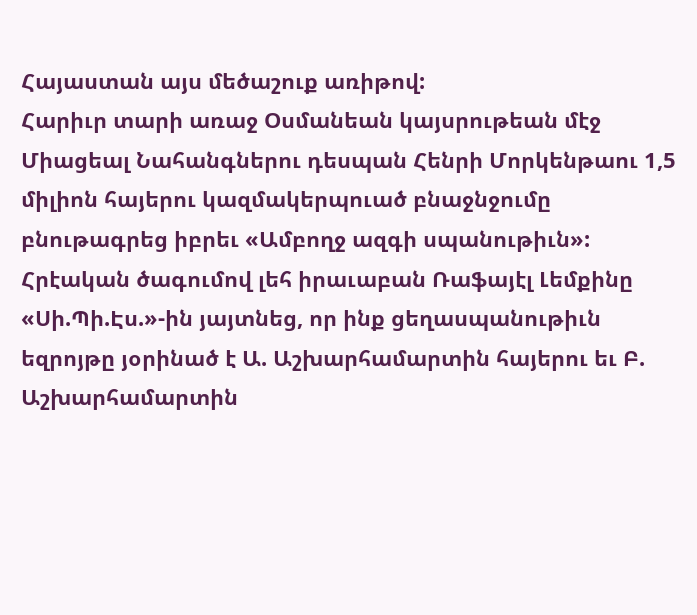Հայաստան այս մեծաշուք առիթով:
Հարիւր տարի առաջ Օսմանեան կայսրութեան մէջ Միացեալ Նահանգներու դեսպան Հենրի Մորկենթաու 1,5 միլիոն հայերու կազմակերպուած բնաջնջումը բնութագրեց իբրեւ «Ամբողջ ազգի սպանութիւն»: Հրէական ծագումով լեհ իրաւաբան Ռաֆայէլ Լեմքինը «Սի.Պի.Էս.»-ին յայտնեց, որ ինք ցեղասպանութիւն եզրոյթը յօրինած է Ա. Աշխարհամարտին հայերու եւ Բ. Աշխարհամարտին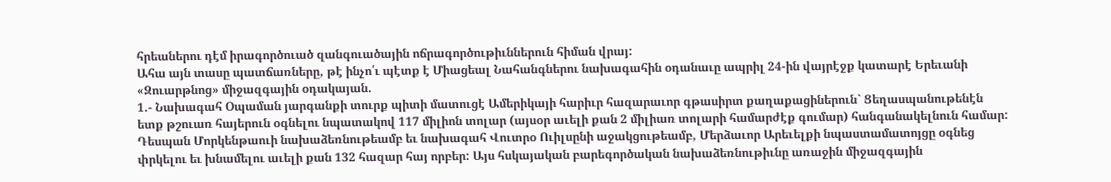հրեաներու դէմ իրագործուած զանգուածային ոճրագործութիւններուն հիման վրայ:
Ահա այն տասը պատճառները, թէ ինչո՛ւ պէտք է Միացեալ Նահանգներու նախագահին օդանաւը ապրիլ 24-ին վայրէջք կատարէ Երեւանի «Զուարթնոց» միջազգային օդակայան.
1.- Նախագահ Օպաման յարգանքի տուրք պիտի մատուցէ Ամերիկայի հարիւր հազարաւոր գթասիրտ քաղաքացիներուն` Ցեղասպանութենէն ետք թշուառ հայերուն օգնելու նպատակով 117 միլիոն տոլար (այսօր աւելի քան 2 միլիառ տոլարի համարժէք գումար) հանգանակելնուն համար: Դեսպան Մորկենթաուի նախաձեռնութեամբ եւ նախագահ Վուտրօ Ուիլսընի աջակցութեամբ, Մերձաւոր Արեւելքի նպաստամատոյցը օգնեց փրկելու եւ խնամելու աւելի քան 132 հազար հայ որբեր: Այս հսկայական բարեգործական նախաձեռնութիւնը առաջին միջազգային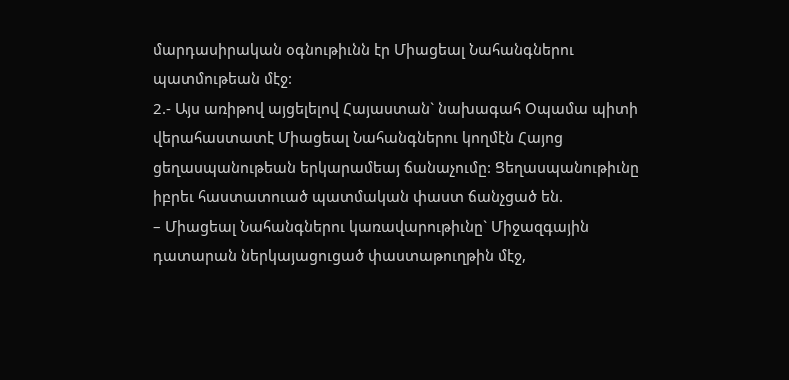մարդասիրական օգնութիւնն էր Միացեալ Նահանգներու պատմութեան մէջ:
2.- Այս առիթով այցելելով Հայաստան` նախագահ Օպամա պիտի վերահաստատէ Միացեալ Նահանգներու կողմէն Հայոց ցեղասպանութեան երկարամեայ ճանաչումը: Ցեղասպանութիւնը իբրեւ հաստատուած պատմական փաստ ճանչցած են.
– Միացեալ Նահանգներու կառավարութիւնը` Միջազգային դատարան ներկայացուցած փաստաթուղթին մէջ,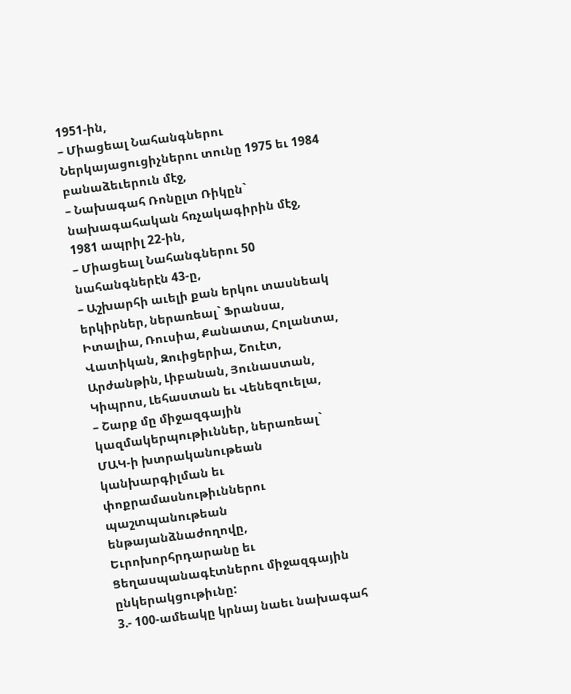1951-ին,
– Միացեալ Նահանգներու Ներկայացուցիչներու տունը 1975 եւ 1984 բանաձեւերուն մէջ,
– Նախագահ Ռոնըլտ Ռիկըն` նախագահական հռչակագիրին մէջ, 1981 ապրիլ 22-ին,
– Միացեալ Նահանգներու 50 նահանգներէն 43-ը,
– Աշխարհի աւելի քան երկու տասնեակ երկիրներ, ներառեալ` Ֆրանսա, Իտալիա, Ռուսիա, Քանատա, Հոլանտա, Վատիկան, Զուիցերիա, Շուէտ, Արժանթին, Լիբանան, Յունաստան, Կիպրոս, Լեհաստան եւ Վենեզուելա,
– Շարք մը միջազգային կազմակերպութիւններ, ներառեալ` ՄԱԿ-ի խտրականութեան կանխարգիլման եւ փոքրամասնութիւններու պաշտպանութեան ենթայանձնաժողովը, Եւրոխորհրդարանը եւ Ցեղասպանագէտներու միջազգային ընկերակցութիւնը:
3.- 100-ամեակը կրնայ նաեւ նախագահ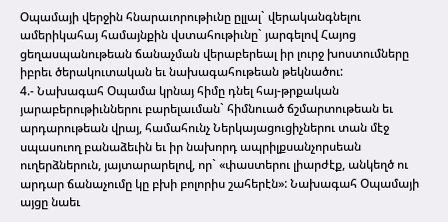Օպամայի վերջին հնարաւորութիւնը ըլլալ` վերականգնելու ամերիկահայ համայնքին վստահութիւնը` յարգելով Հայոց ցեղասպանութեան ճանաչման վերաբերեալ իր լուրջ խոստումները իբրեւ ծերակուտական եւ նախագահութեան թեկնածու:
4.- Նախագահ Օպամա կրնայ հիմը դնել հայ-թրքական յարաբերութիւններու բարելաւման` հիմնուած ճշմարտութեան եւ արդարութեան վրայ, համահունչ Ներկայացուցիչներու տան մէջ սպասուող բանաձեւին եւ իր նախորդ ապրիլքսանչորսեան ուղերձներուն, յայտարարելով, որ` «փաստերու լիարժէք, անկեղծ ու արդար ճանաչումը կը բխի բոլորիս շահերէն»: Նախագահ Օպամայի այցը նաեւ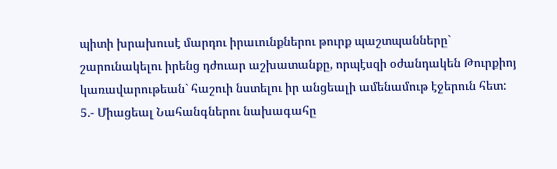պիտի խրախուսէ մարդու իրաւունքներու թուրք պաշտպանները` շարունակելու իրենց դժուար աշխատանքը, որպէսզի օժանդակեն Թուրքիոյ կառավարութեան` հաշուի նստելու իր անցեալի ամենամութ էջերուն հետ:
5.- Միացեալ Նահանգներու նախագահը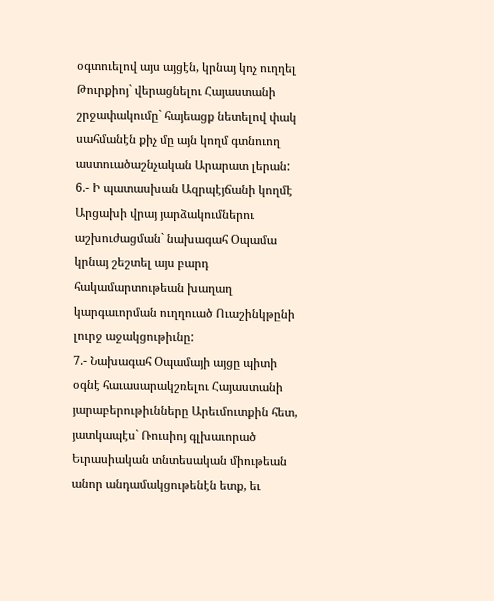օգտուելով այս այցէն, կրնայ կոչ ուղղել Թուրքիոյ` վերացնելու Հայաստանի շրջափակումը` հայեացք նետելով փակ սահմանէն քիչ մը այն կողմ գտնուող աստուածաշնչական Արարատ լերան:
6.- Ի պատասխան Ազրպէյճանի կողմէ Արցախի վրայ յարձակումներու աշխուժացման` նախագահ Օպամա կրնայ շեշտել այս բարդ հակամարտութեան խաղաղ կարգաւորման ուղղուած Ուաշինկթընի լուրջ աջակցութիւնը:
7.- Նախագահ Օպամայի այցը պիտի օգնէ հաւասարակշռելու Հայաստանի յարաբերութիւնները Արեւմուտքին հետ, յատկապէս` Ռուսիոյ գլխաւորած Եւրասիական տնտեսական միութեան անոր անդամակցութենէն ետք, եւ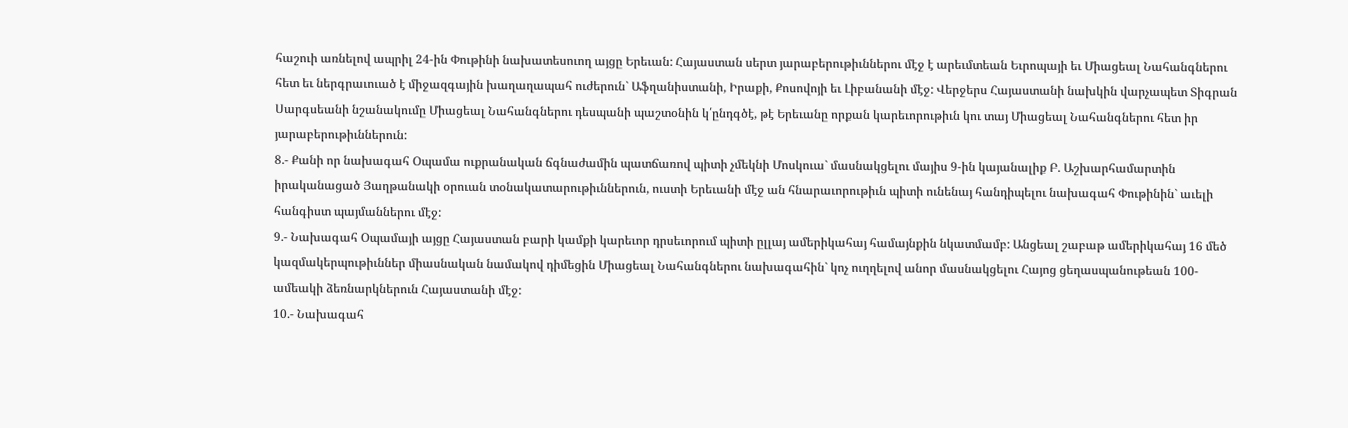հաշուի առնելով ապրիլ 24-ին Փութինի նախատեսուող այցը Երեւան: Հայաստան սերտ յարաբերութիւններու մէջ է արեւմտեան Եւրոպայի եւ Միացեալ Նահանգներու հետ եւ ներգրաւուած է միջազգային խաղաղապահ ուժերուն` Աֆղանիստանի, Իրաքի, Քոսովոյի եւ Լիբանանի մէջ: Վերջերս Հայաստանի նախկին վարչապետ Տիգրան Սարգսեանի նշանակումը Միացեալ Նահանգներու դեսպանի պաշտօնին կ՛ընդգծէ, թէ Երեւանը որքան կարեւորութիւն կու տայ Միացեալ Նահանգներու հետ իր յարաբերութիւններուն:
8.- Քանի որ նախագահ Օպամա ուքրանական ճգնաժամին պատճառով պիտի չմեկնի Մոսկուա` մասնակցելու մայիս 9-ին կայանալիք Բ. Աշխարհամարտին իրականացած Յաղթանակի օրուան տօնակատարութիւններուն, ուստի Երեւանի մէջ ան հնարաւորութիւն պիտի ունենայ հանդիպելու նախագահ Փութինին` աւելի հանգիստ պայմաններու մէջ:
9.- Նախագահ Օպամայի այցը Հայաստան բարի կամքի կարեւոր դրսեւորում պիտի ըլլայ ամերիկահայ համայնքին նկատմամբ: Անցեալ շաբաթ ամերիկահայ 16 մեծ կազմակերպութիւններ միասնական նամակով դիմեցին Միացեալ Նահանգներու նախագահին` կոչ ուղղելով անոր մասնակցելու Հայոց ցեղասպանութեան 100-ամեակի ձեռնարկներուն Հայաստանի մէջ:
10.- Նախագահ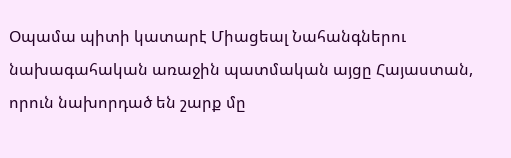Օպամա պիտի կատարէ Միացեալ Նահանգներու նախագահական առաջին պատմական այցը Հայաստան, որուն նախորդած են շարք մը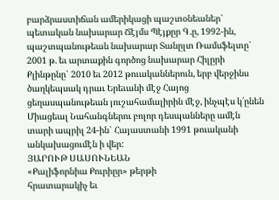բարձրաստիճան ամերիկացի պաշտօնեաներ` պետական նախարար Ճէյմս Պէյքըր Գ.ը, 1992-ին, պաշտպանութեան նախարար Տանըլտ Ռամսֆելտը` 2001 թ. եւ արտաքին գործոց նախարար Հիլըրի Քլինթընը` 2010 եւ 2012 թուականներուն, երբ վերջինս ծաղկեպսակ դրաւ Երեւանի մէջ Հայոց ցեղասպանութեան յուշահամալիրին մէջ, ինչպէս կ՛ընեն Միացեալ Նահանգներու բոլոր դեսպանները ամէն տարի ապրիլ 24-ին` Հայաստանի 1991 թուականի անկախացումէն ի վեր:
ՅԱՐՈՒԹ ՍԱՍՈՒՆԵԱՆ
«Քալիֆորնիա Քուրիըր» թերթի
հրատարակիչ եւ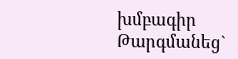խմբագիր
Թարգմանեց`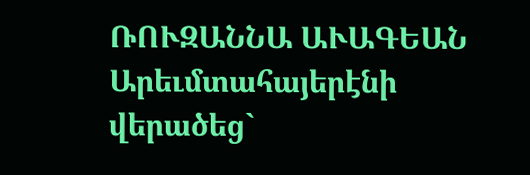ՌՈՒԶԱՆՆԱ ԱՒԱԳԵԱՆ
Արեւմտահայերէնի վերածեց`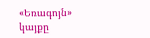«Եռագոյն» կայքը